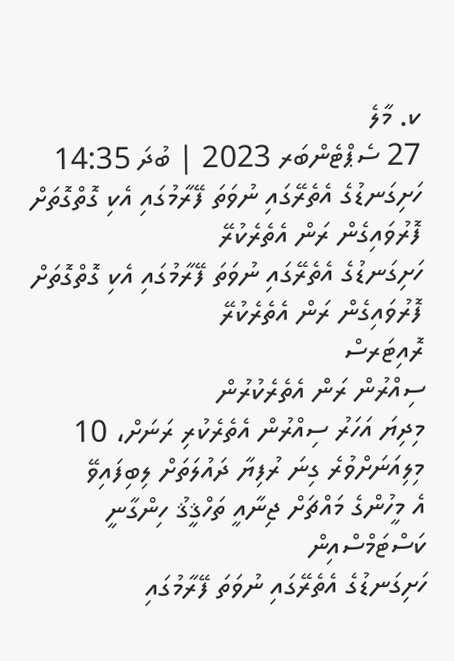ކ. މާލެ
27 ސެޕްޓެންބަރ 2023 | ބުދަ 14:35
ހަށިގަނޑުގެ އެތެރޭގައި ނުވަތަ ފޭރާމުގައި އެކި ގޮތްގޮތަށް ފޮރުވައިގެން ރަން އެތެރެކުރޭ
ހަށިގަނޑުގެ އެތެރޭގައި ނުވަތަ ފޭރާމުގައި އެކި ގޮތްގޮތަށް ފޮރުވައިގެން ރަން އެތެރެކުރޭ
ރޮއިޓަރސް
ސިއްރުން ރަން އެތެރެކުރުން
މިދިޔަ އަހަރު ސިއްރުން އެތެރެކުރި ރަނަށް، 10 މިލިއަނަށްވުރެ ގިނަ ރުފިޔާ ދައުލަތަށް ލިބިފައިވޭ
އެ މީހުންގެ މައްޗަށް ޖިނާއީ ތަހްޤީޤު ހިންގާނީ ކަސްޓަމްސްއިން
ހަށިގަނޑުގެ އެތެރޭގައި ނުވަތަ ފޭރާމުގައި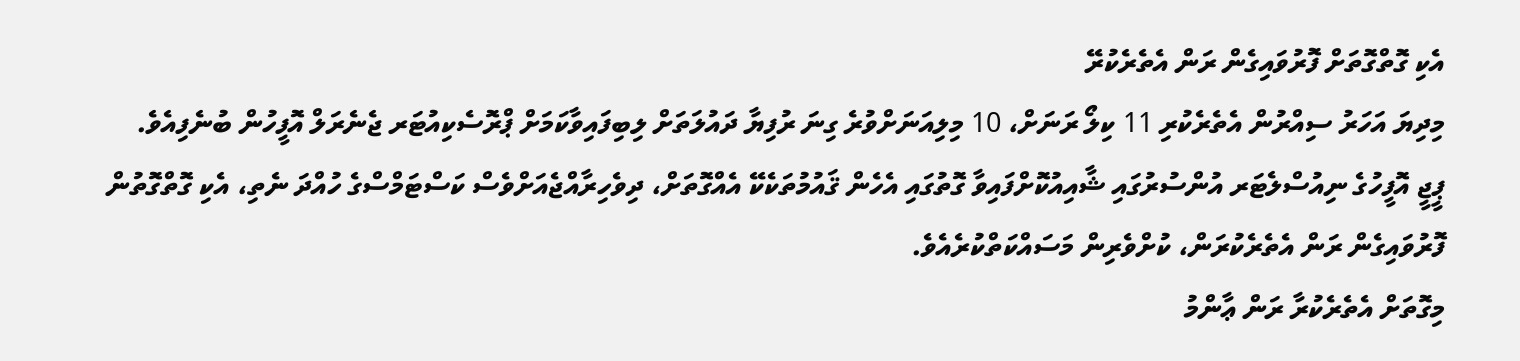އެކި ގޮތްގޮތަށް ފޮރުވައިގެން ރަން އެތެރެކުރޭ
މިދިޔަ އަހަރު ސިއްރުން އެތެރެކުރި 11 ކިލޯ ރަނަށް، 10 މިލިއަނަށްވުރެ ގިނަ ރުފިޔާ ދައުލަތަށް ލިބިފައިވާކަމަށް ޕްރޮސެކިއުޓަރ ޖެނެރަލް އޮފީހުން ބުނެފިއެވެ.
ޕީޖީ އޮފީހުގެ ނިއުސްލެޓަރ އުންސުރުގައި ޝާއިއުކޮށްފައިވާ ގޮތުގައި އެހެން ޤައުމުތަކެކޭ އެއްގޮތަށް، ދިވެހިރާއްޖެއަށްވެސް ކަސްޓަމްސްގެ ހުއްދަ ނެތި، އެކި ގޮތްގޮތުން ފޮރުވައިގެން ރަން އެތެރެކުރަން، ކުށްވެރިން މަސައްކަތްކުރެއެވެ.
މިގޮތަށް އެތެރެކުރާ ރަން ޢާންމު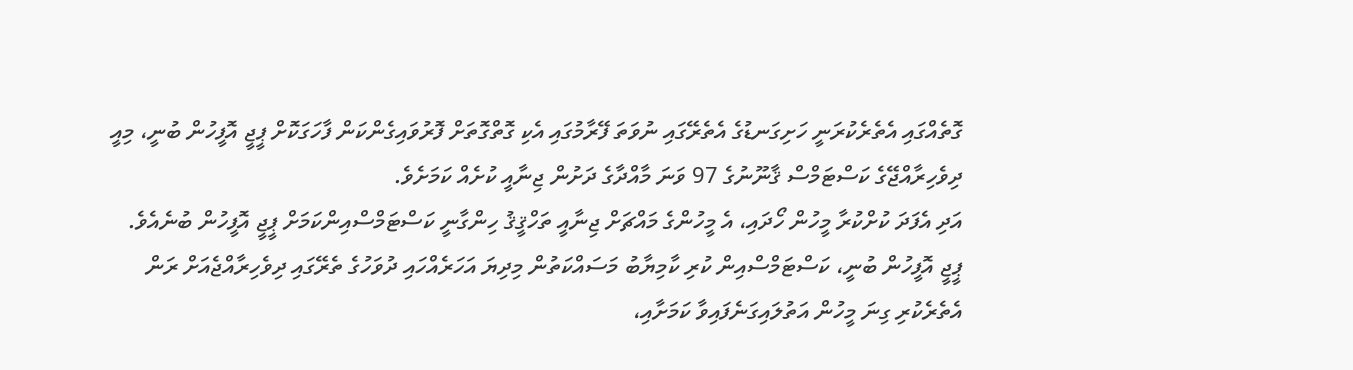ގޮތެއްގައި އެތެރެކުރަނީ ހަށިގަނޑުގެ އެތެރޭގައި ނުވަތަ ފޭރާމުގައި އެކި ގޮތްގޮތަށް ފޮރުވައިގެންކަން ފާހަގަކޮށް ޕީޖީ އޮފީހުން ބުނީ، މިއީ ދިވެހިރާއްޖޭގެ ކަސްޓަމްސް ޤާނޫނުގެ 97 ވަނަ މާއްދާގެ ދަށުން ޖިނާއީ ކުށެއް ކަމަށެވެ.
އަދި އެފަދަ ކުށްކުރާ މީހުން ހޯދައި، އެ މީހުންގެ މައްޗަށް ޖިނާއީ ތަހްޤީޤު ހިންގާނީ ކަސްޓަމްސްއިންކަމަށް ޕީޖީ އޮފީހުން ބުނެއެވެ.
ޕީޖީ އޮފީހުން ބުނީ، ކަސްޓަމްސްއިން ކުރި ކާމިޔާބު މަސައްކަތުން މިދިޔަ އަހަރެއްހައި ދުވަހުގެ ތެރޭގައި ދިވެހިރާއްޖެއަށް ރަން އެތެރެކުރި ގިނަ މީހުން އަތުލައިގަނެފައިވާ ކަމަށާއި،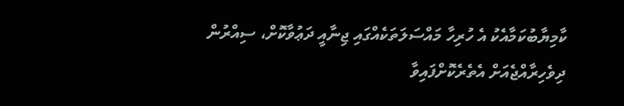ކާމިޔާބުކަމާއެކު އެ ހުރިހާ މައްސަލަތަކެއްގައި ޖިނާއީ ދަޢުވާކޮށް، ސިއްރުން ދިވެހިރާއްޖެއަށް އެތެރެކޮށްފައިވާ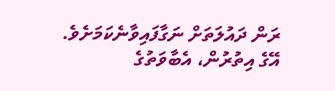ރަން ދައުލަތަށް ނަގާފައިވާނެކަމަށެވެ.
އޭގެ އިތުރުން، އެބާވަތުގެ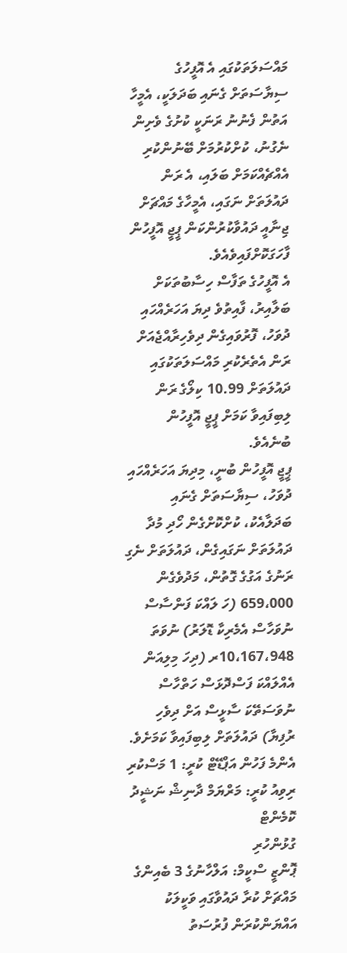މައްސަލަތަކުގައި އެ އޮފީހުގެ ސިޔާސަތަށް ގެނައި ބަދަލަކީ، އެމީހާ އަތުން ފެނުނު ރަނަކީ ކުށުގެ ވެށިން ނެގުނު، ކުށްކުރުމަށް ބޭނުންކުރި އެއްޗެއްކަމަށް ބަލައި، އެ ރަން ދައުލަތަށް ނަގައި، އެމީހާގެ މައްޗަށް ޖިނާއީ ދައުވާކުރުންކަން ޕީޖީ އޮފީހުން ފާހަގަކޮށްފައިވެއެވެ.
އެ އޮފީހުގެ ތަފާސް ހިސާބުތަކަށް ބަލާއިރު، ފާއިތުވެ ދިޔަ އަހަރެއްހައި ދުވަހު، ފޮރުވައިގެން ދިވެހިރާއްޖެއަށް ރަން އެތެރެކުރި މައްސަލަތަކުގައި ދައުލަތަށް 10.99 ކިލޯގެ ރަން ލިބިފައިވާ ކަމަށް ޕީޖީ އޮފީހުން ބުނެއެވެ.
ޕީޖީ އޮފީހުން ބުނީ، މިދިޔަ އަހަރެއްހައި ދުވަހު، ސިޔާސަތަށް ގެނައި ބަދަލާއެކު، ކުށްކޮށްގެން ހޯދި މުދާ ދައުލަތަށް ނަގައިގެން، ދައުލަތަށް ނެގި ރަނުގެ އަގުގެ ގޮތުން، މަދުވެގެން 659،000 (ހަ ލައްކަ ފަންސާސް ނުވަހާސް އެމެރިކާ ޑޮލަރު) ނުވަތަ 10،167،948ރ (ދިހަ މިލިއަން އެއްލައްކަ ފަސްދޮޅަސް ހަތްހާސް ނުވަސަތޭކަ ސާޅީސް އަށް ދިވެހި ރުފިޔާ) ދައުލަތަށް ލިބިފައިވާ ކަމަށެވެ.
އެންމެ ފަހުން އަޕްޑޭޓް ކުރީ: 1 މަސްކުރި
ރިވިއު ކުރީ: މަރްޔަމް ދާނިޝް ނަޝީދު
ކޮމެންޓް
ގުޅުންހުރި
ޕޮންޒީ ސްކީމް: އަލްހާނުގެ 3 ބެއިންގެ މައްޗަށް ކުރާ ދައުވާގައި ވަކީލަކު އައްޔަންކުރަން ފުރުސަތު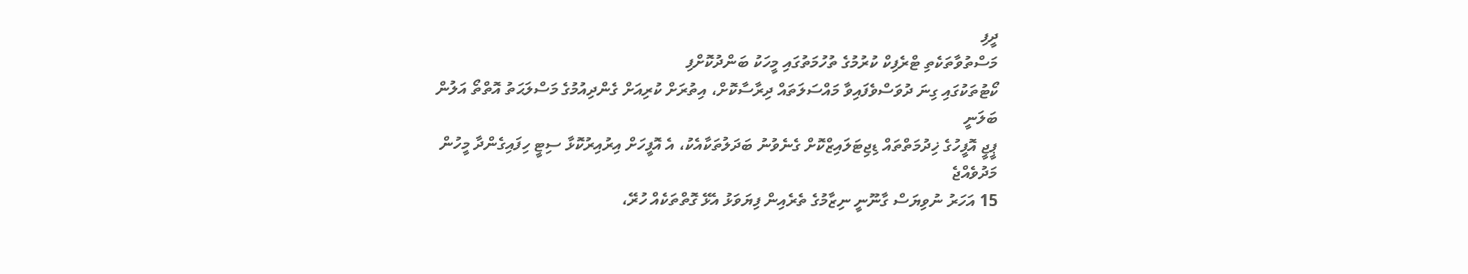ދީފި
މަސްތުވާތަކެތި ޓްރެފިކް ކުރުމުގެ ތުހުމަތުގައި މީހަކު ބަންދުކޮށްފި
ކޯޓުތަކުގައި ގިނަ ދުވަސްވެފައިވާ މައްސަލަތައް ދިރާސާކޮށް، އިތުރަށް ކުރިއަށް ގެންދިއުމުގެ މަސްލަޙަތު އޮތްތޯ އަލުން ބަލަނީ
ޕީޖީ އޮފީހުގެ ޚިދުމަތްތައް ޑިޖިޓަލައިޒްކޮށް ގެނެވުނު ބަދަލުތަކާއެކު، އެ އޮފީހަށް އިރުއިރުކޮޅާ ސިޓީ ހިފައިގެންދާ މީހުން މަދުވެއްޖެ
15 އަހަރު ނުވިޔަސް ގާނޫނީ ނިޒާމުގެ ތެރެއިން ފިޔަވަޅު އެޅޭ ގޮތްތަކެއް ހުރޭ،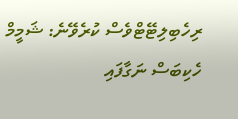ރިހެބިލިޓޭޓްވެސް ކުރެވޭނެ: ޝަމީމް
ހެކިބަސް ނަގާފައި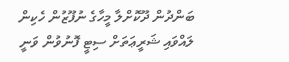ބަންދުން ދޫކޮށްލާ މީހާގެ ނުފޫޒުން ހެކިން ލައްވައި ޝަރީޢަތަށް ސިޓީ ފޮނުވުން ވަނީ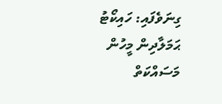ގިނަވެފައި: ހައިކޯޓު
ޙަމަލާދިން މީހުން މަސައްކަތް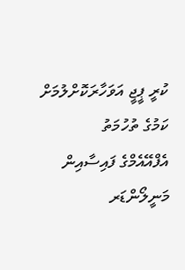ކުރީ ޕީޖީ އަވަހާރަކޮށްލުމަށް ކަމުގެ ތުހުމަތު
އެފްއޭއެމްގެ ފައިސާއިން މަނީލޯންޑަރ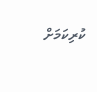ކުރިކަމަށް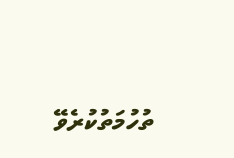ތުހުމަތުކުރެވޭ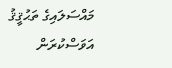މައްސަލައިގެ ތަޙުޤީޤު އަވަސްކުރަން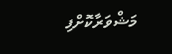މަޝްވަރާކޮށްފި